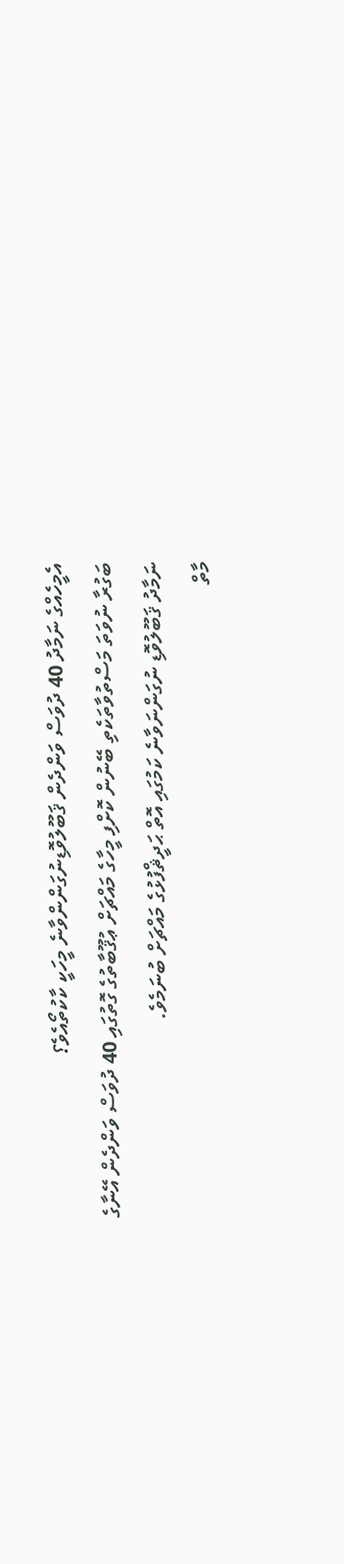އެމީހެއްގެ ނަމާދު 40 ދުވަސް ވަންދެން ޤަބޫލުވޮޑިނުގަންންވާނެ މީހަކީ ކާކުތޯއެވެ؟
ބަގުރާ ނުވަތަ މަސްތުވާތަކެތި ބޭނުން ކޮށްފި މީހާގެ މައްޗަށް ޢުޤޫބާތުގެ ގޮތުގައި 40 ދުވަސް ވަންދެން އޭނާގެ ނަމާދު ޤަބޫލުވޮޑި ނުގަންނަވާނެ ކަމުގައި އޮތް ޙަދީޘްފުޅުގެ މައްޗަށް ބުނަމެވެ.
މާތް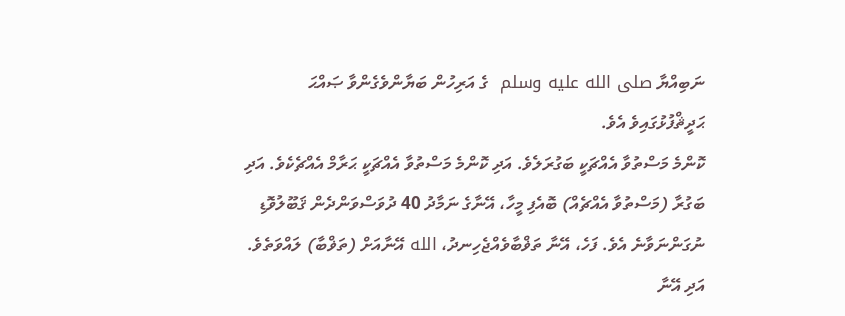ނަބިއްޔާ صلى الله عليه وسلم  ގެ އަރިހުން ބަޔާންވެގެންވާ ޞައްޙަ ޙަދީޘްފުޅުގައިވެ އެވެ.
ކޮންމެ މަސްތުވާ އެއްޗަކީ ބަގުރަލެވެ. އަދި ކޮންމެ މަސްތުވާ އެއްޗަކީ ޙަރާމް އެއްޗެކެވެ. އަދި ބަގުރާ (މަސްތުވާ އެއްޗެއް) ބޮއެފި މީހާ، އޭނާގެ ނަމާދު 40 ދުވަސްވަންދެން ޤަބޫލުވޮޑި ނުގަންނަވާނެ އެވެ. ފަހެ، އޭނާ ތަޥްބާވެއްޖެހިނދު، الله އޭނާއަށް (ތަޥްބާ) ލައްވަތެވެ.
އަދި އޭނާ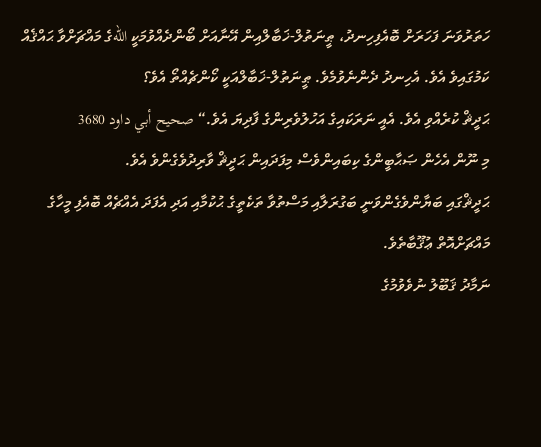ހަތަރުވަނަ ފަހަރަށް ބޮއެފިހިނދު، ޠީނަތުލް-ޚަބާލްއިން އޭނާއަށް ބޯންދެއްވުމަކީ اللهގެ މައްޗަށްވާ ޙައްޤެއް ކަމުގައިވެ އެވެ. އެހިނދު ދެންނެވުމެވެ. ޠީނަތުލް-ޚަބާލްއަކީ ކޯންޗެއްތޯ އެވެ؟
ޙަދީޘް ކުރެއްވި އެވެ. އެއީ ނަރަކައިގެ އަހުލުވެރިންގެ ފާދިޔަ އެވެ.“ صحيح أبي داود 3680
މި ނޫން އެހެން ޞަޙާބީންގެ ކިބައިންވެސް މިފަދައިން ޙަދީޘް ވާރިދުވެގެންވެ އެވެ.
ޙަދީޘްގައި ބަޔާންވެގެންވަނީ ބަގުރަލާއި މަސްތުވާ ތަކެތީގެ ޙުކުމާއި އަދި އެފަދަ އެއްޗެއް ބޮއެފި މީހާގެ މައްޗަށްއޮތް ޢުޤޫބާތެވެ.
ނަމާދު ޤަބޫލު ނުވެވުމުގެ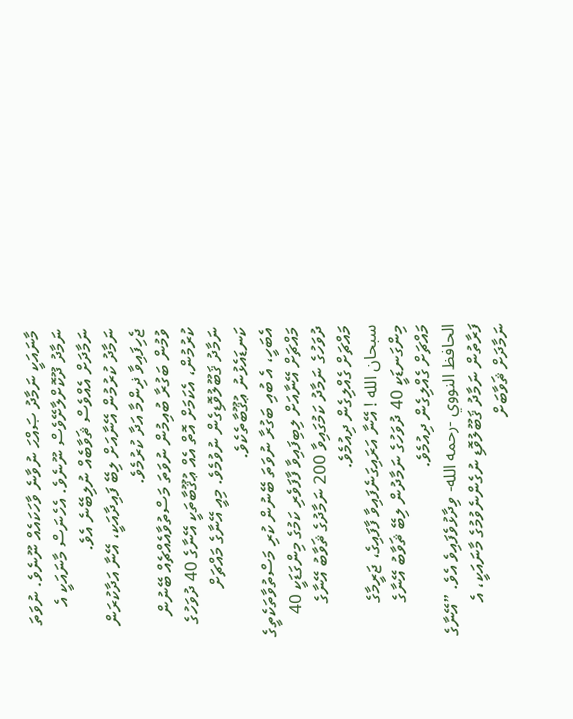މާނައަކީ ނަމާދު ޞައްޙަ ނުވާނެ ވާހަކައެއް ނޫނެވެ. ނުވަތަ ނަމާދު ދޫކޮށްލާށޭވެސް ނޫނެވެ. އެހެނަސް މާނައަކީ އެ ނަމާދަށް އެއްވެސް ޘަވާބެއް ނުލިބޭނެ އެވެ.
ނަމާދު ކުރުމުން އޭނާއަށް ލިބޭ ފައިދާއަކީ، އޭނާ އަދާކުރަން ޖެހިފައިވާ ޛިންމާ އަދާ ކުރުމެވެ.
ވުމުން ބަގުރާ ބުއިމުން ނުވަތަ މަސްތުވާއެއްޗެއް ބޭނުން ކުރުމުން، އެކަމަށް އޮތް އެއް ޢުޤޫބާތަކީ އޭނާގެ 40 ދުވަހުގެ ނަމާދު ޤަބޫލުވޮޑިގެން ނުވުމެވެ. މިއީ އޭނާގެ މައްޗަށް ކަނޑައެޅުނު ޢުޤޫބާތެކެވެ.
އެބަހީ، އެ ބުއި ބަގުރާ ނުވަތަ ބޭނުން ކުރި މަސްތުވާތަކެތީގެ މައްޗަށް އޭނާއަށް ލިބިފައިވާ ފާފަވެރި ކަމުގެ މިންގަޑަކީ 40 ދުވަހުގެ ނަމާދު ކަމުގައިވާ 200 ނަމާދުގެ ޘަވާބު އޭނާގެ މައްޗަށް ގެއްލިގެން ދިއުމެވެ.
سبحان الله ! އޭނާ އަރައިގަނެފައިވާ ފާފައިގެ، ޖަރީމާގެ މިންގަނޑަކީ 40 ދުވަހުގެ ނަމާދުން ލިބޭ ޘަވާބު އޭނާގެ މައްޗަށް ގެއްލިގެން ދިއުމެވެ.
الحافظ النووي -رحمه الله- ވިދާޅުވެފައިވެ އެވެ. ”އޭނާގެ ފަރާތުން ނަމާދު ޤަބޫލުވޮޑި ނުގެންނެވުމުގެ މާނައަކީ، އެ ނަމާދަށް ޘަވާބަށް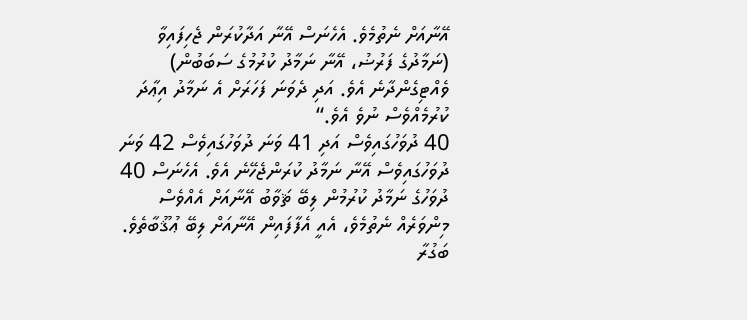އޭނާއަށް ނެތުމެވެ. އެހެނަސް އޭނާ އަދާކުރަން ޖެހިފައިވާ (ނަމާދުގެ ފަރުޟު، އޭނާ ނަމާދު ކުރުމުގެ ސަބަބުން) ވެއްޓިގެންދާނެ އެވެ. އަދި ދެވަނަ ފަހަރަށް އެ ނަމާދު އިޢާދަ ކުރުމެއްވެސް ނުވެ އެވެ.“
40 ދުވަހުގައިވެސް އަދި 41 ވަނަ ދުވަހުގައިވެސް 42 ވަނަ ދުވަހުގައިވެސް އޭނާ ނަމާދު ކުރަންޖެހޭނެ އެވެ. އެހެނަސް 40 ދުވަހުގެ ނަމާދު ކުރުމުން ލިބޭ ޘަވާބު އޭނާއަށް އެއްވެސް މިންވަރެއް ނެތުމެވެ، އެއީ އެފާފައިން އޭނާއަށް ލިބޭ ޢުޤޫބާތެވެ.
ބަގުރާ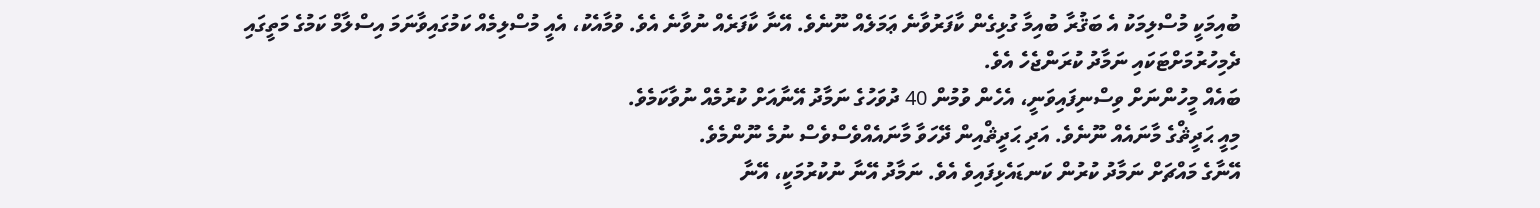ބުއިމަކީ މުސްލިމަކު އެ ބަޤުރާ ބުއިމާ ގުޅިގެން ކާފަރުވާނެ ޢަމަލެއް ނޫނެވެ. އޭނާ ކާފަރެއް ނުވާނެ އެވެ. ވުމާއެކު، އެއީ މުސްލިމެއް ކަމުގައިވާނަމަ އިސްލާމް ކަމުގެ މަތީގައި ދެމިހުރުމަށްޓަކައި ނަމާދު ކުރަންޖެހެ އެވެ.
ބައެއް މީހުންނަށް ވިސްނިފައިވަނީ، އެހެން ވުމުން 40 ދުވަހުގެ ނަމާދު އޭނާއަށް ކުރުމެއް ނުވާކަމެވެ.
މިއީ ޙަދީޘްގެ މާނައެއް ނޫނެވެ. އަދި ޙަދީޘްއިން ދޭހަވާ މާނައެއްވެސްވެސް ނުމެ ނޫންމެވެ.
އޭނާގެ މައްޗަށް ނަމާދު ކުރުން ކަނޑައެޅިފައިވެ އެވެ. ނަމާދު އޭނާ ނުކުރުމަކީ، އޭނާ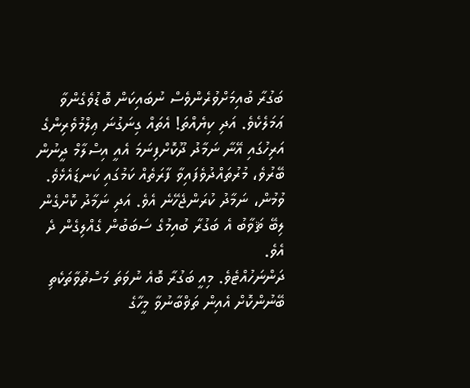ބަގުރާ ބުއިމަށްވުރެންވެސް ނުބައިކަން ބޮޑުވެގެންވާ ޢަމަލެކެވެ. އަދި ކިޔެއްތަ! އެތައް ގިނަގުނަ ޢިލްމުވެރިންގެ އަރިހުގައި އޭނާ ނަމާދު ދޫކޮށްފިނަމަ އެއީ އިސްލާމް ދީނުން ބޭރުވެ، މުރުތައްދުވެފައިވާ ފާރަތެއް ކަމުގައި ކަނޑައެޅެވެ.
ވުމުން، ނަމާދު ކުރަންޖެހޭނެ އެވެ. އަދި ނަމާދު ކޮށްގެން ލިބޭ ޘަވާބު އެ ބަގުރާ ބުއިމުގެ ސަބަބުން ގެއްލިގެން ދެ އެވެ.
ދަންނަހުއްޓެވެ. މިއީ ބަގުރާ ބޮއެ ނުވަތަ މަސްތުވާތަކެތި ބޭނުންކޮށް އެއިން ތަޥްބާނުވާ މީހާގެ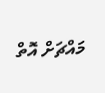މައްޗަށް އޮތް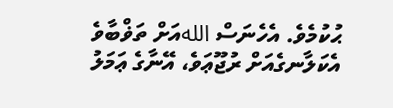ޙުކުމެވެ. އެހެނަސް اللهއަށް ތަޥްބާވެ އެކަލާނގެއަށް ރުޖޫޢަވެ، އޭނާގެ ޢަމަލު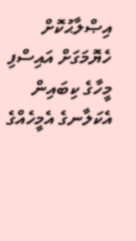އިޞްލާޙުކޮށް ހެޔޮމަގަށް އައިސްފި މީހާގެ ކިބައިން އެކަލާނގެ އެމީހެއްގެ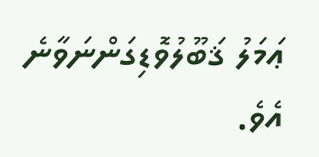ޢަމަލު ޤަބޫލުވޮޑިގަންނަވާނެ އެވެ.